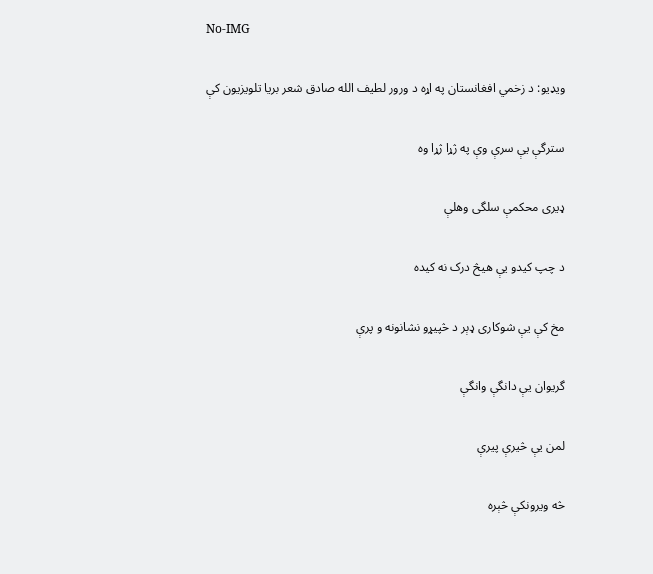No-IMG

ويډيو: د زخمي افغانستان په اړه د ورور لطيف الله صادق شعر بريا تلويزيون کې

سترگې يې سرې وې په ژړا ژړا وه

ډيری محکمې سلگی وهلې

د چپ کيدو يې هيڅ درک نه کيده

مخ کې يې شوکاری ډېر د څپيړو نشانونه و پرې

گريوان يې دانگې وانگې

لمن يې څيرې پيرې

څه ويرونکې څېره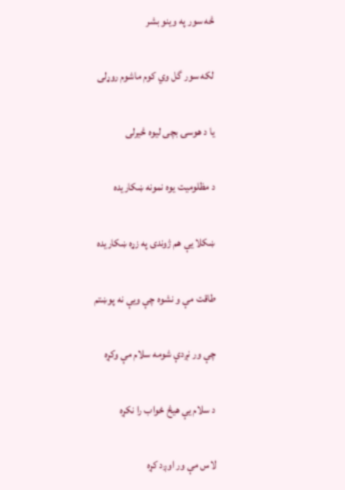څه سور په وينو بشر

لکه سور گل وي کوم ماشوم روړلی

يا د هوسۍ بچی ليوه څيرلی

د مظلوميت يوه نمونه ښکاريده

ښکلا يې هم ژوندی په زړه ښکاريده

طاقت مې و نشوه چې ويې نه پوښتم

چې ور نږدې شومه سلام مې وکړه

د سلام يې هيڅ ځواب را نکړه

لاس مې ور اوږد کړه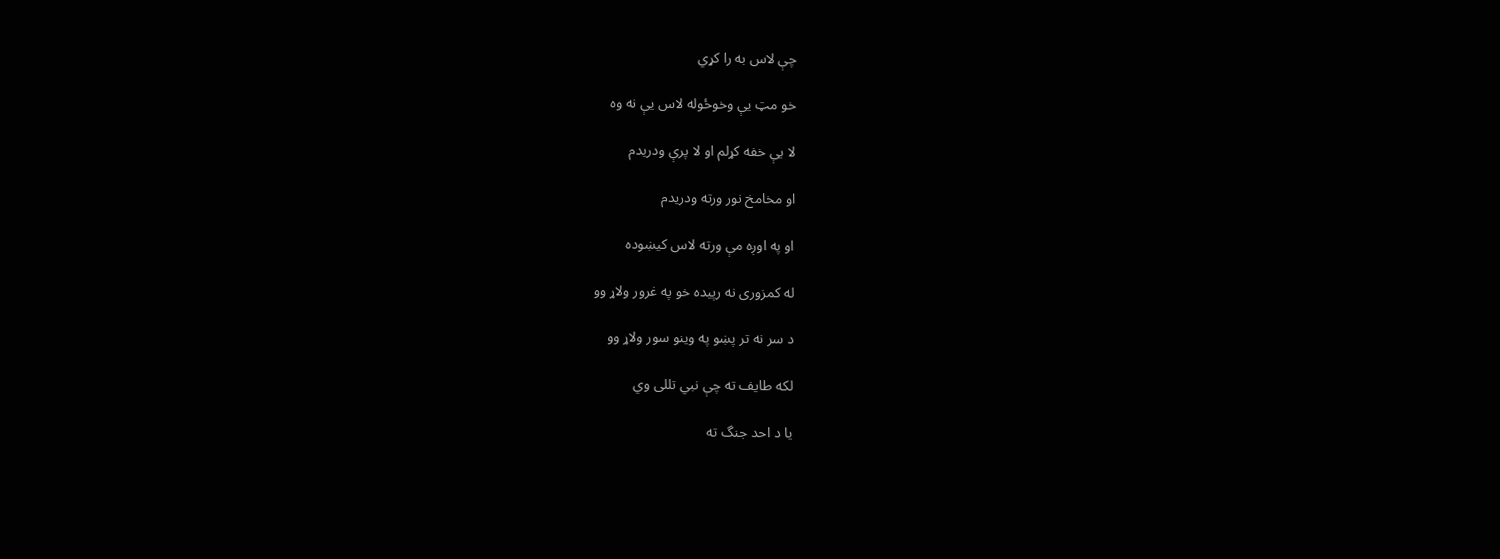چې لاس به را کړي

خو مټ يې وخوځوله لاس يې نه وه

لا يې خفه کړلم او لا پرې ودريدم

او مخامخ نور ورته ودريدم

او په اوږه مې ورته لاس کيښوده

له کمزوری نه رپيده خو په غرور ولاړ وو

د سر نه تر پښو په وينو سور ولاړ وو

لکه طايف ته چې نبي تللی وي

يا د احد جنگ ته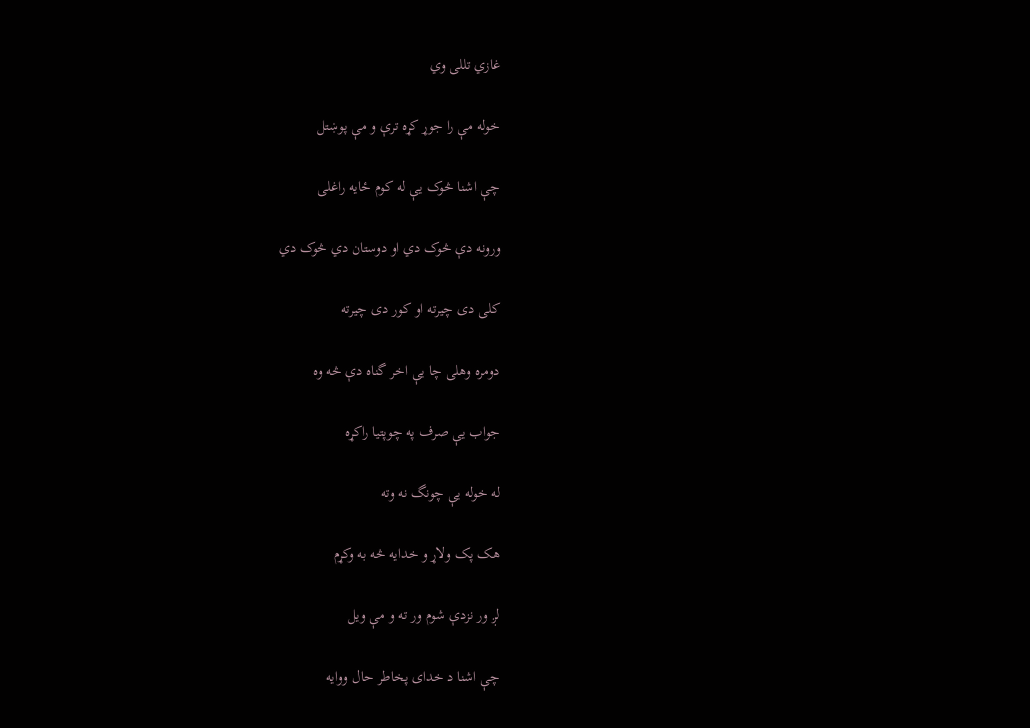غازي تللی وي

خوله مې را جوړ کړه ترې و مې پوښتل

چې اشنا څوک يې له کوم ځايه راغلی

ورونه دې څوک دي او دوستان دي څوک دي

کلی دی چيرته او کور دی چيرته

دومره وهلی چا يې اخر گناه دې څه وه

جواب يې صرف په چوپتيا راکړه

له خوله يې چونگ نه وته

هک پک ولاړ و خدايه څه به وکړم

لږ ور نزدې شوم ور ته و مې ويل

چې اشنا د خدای پخاطر حال ووايه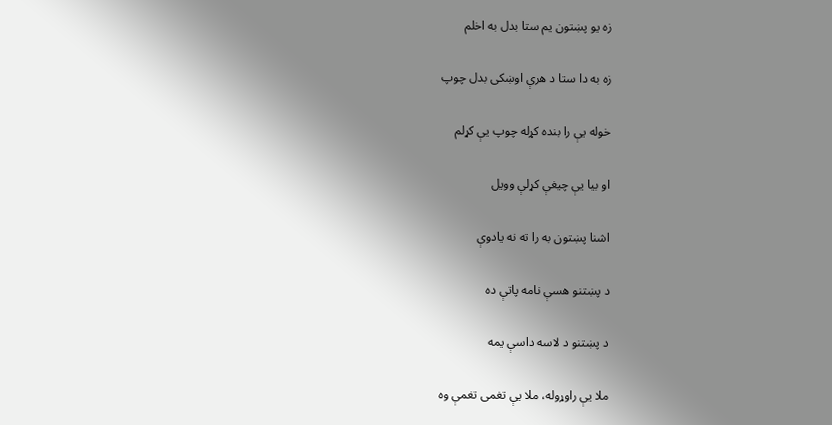زه يو پښتون يم ستا بدل به اخلم

زه به دا ستا د هرې اوښکی بدل چوپ

خوله يې را بنده کړله چوپ يې کړلم

او بيا يې چيغې کړلې وويل

اشنا پښتون به را ته نه يادوې

د پښتنو هسې نامه پاتې ده

د پښتنو د لاسه داسې يمه

ملا يې راوړوله، ملا يې تغمی تغمې وه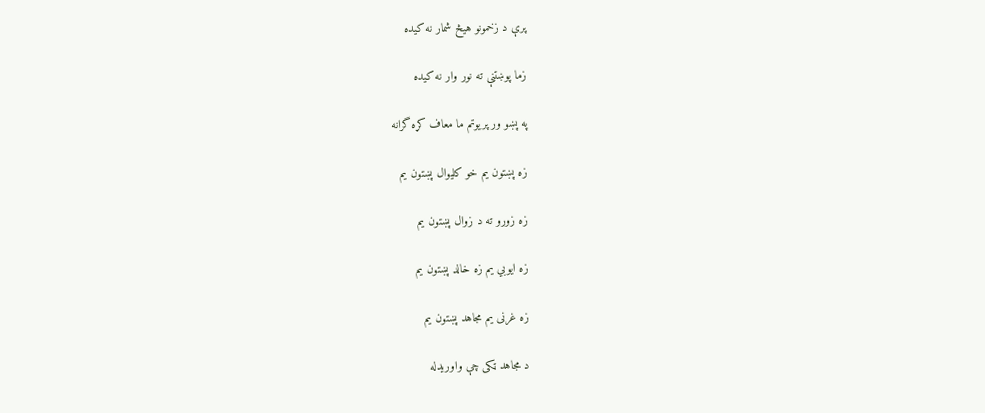پرې د زخمونو هيڅ شمار نه کيده

زما پوښتنې ته نور وار نه کيده

په پښو ور پريوتم ما معاف کړه گرانه

زه پښتون يم خو کليوال پښتون يم

زه زورو ته د زوال پښتون يم

زه ايوبي يم زه خالد پښتون يم

زه غرنی يم مجاهد پښتون يم

د مجاهد ټکی چې واوريدله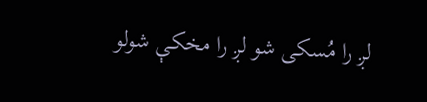لږ را مُسکی شو لږ را مخکې شولو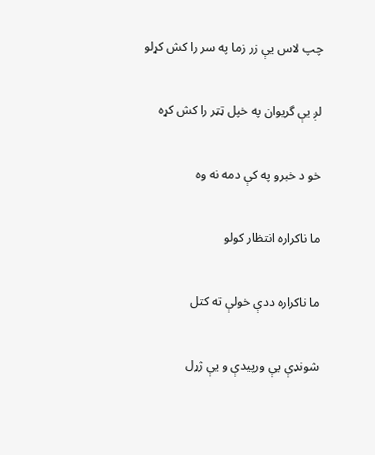چپ لاس يې زر زما په سر را کش کړلو

لږ يې گريوان په خپل ټټر را کش کړه

خو د خبرو په کې دمه نه وه

ما ناکراره انتظار کولو

ما ناکراره ددې خولې ته کتل

شونډې يې ورپيدې و يې ژړل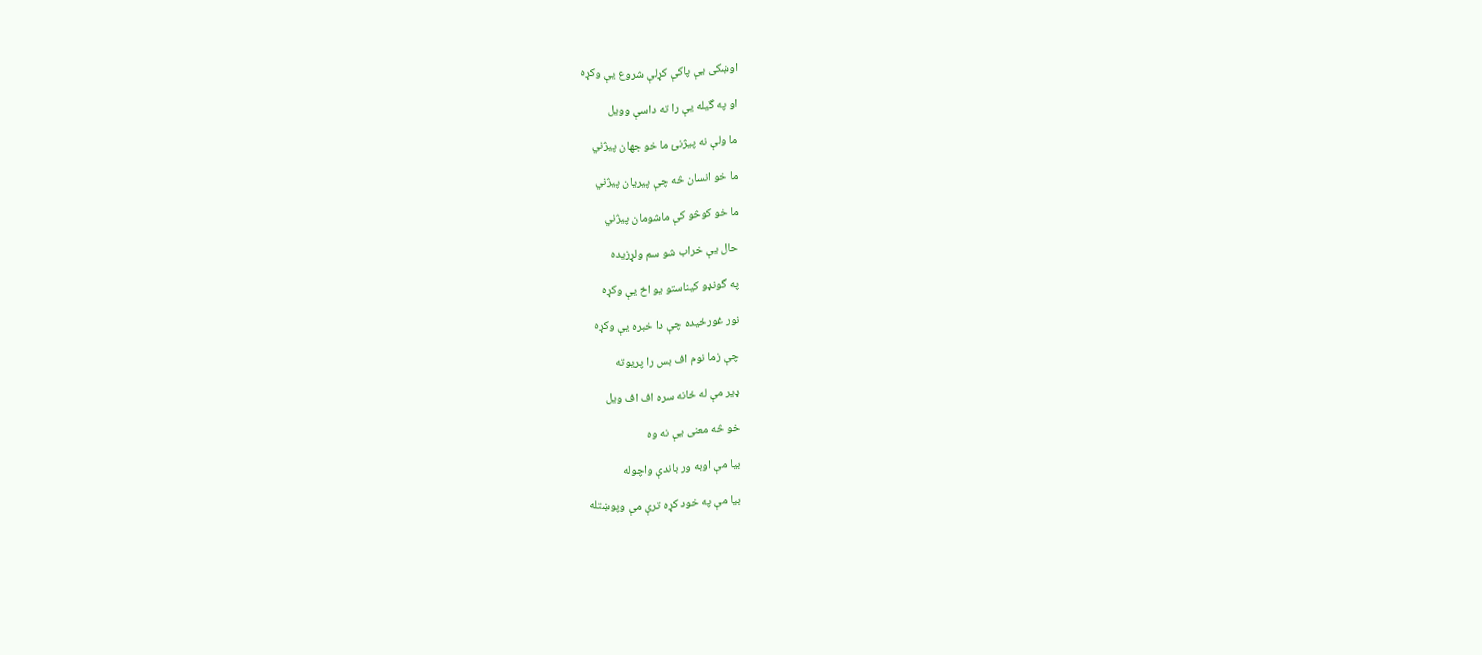اوښکی يې پاکې کړلې شروع يې وکړه

او په گيله يې را ته داسې وويل

ما ولې نه پيژنئ ما خو جهان پيژني

ما خو انسان څه چې پيريان پيژني

ما خو کوڅو کې ماشومان پيژني

حال يې خراب شو سم ولړزيده

په گونډو کيناستو يو اخ يې وکړه

نور غورځيده چې دا خبره يې وکړه

چې زما نوم اف بس را پريوته

ډير مې له ځانه سره اف اف ويل

خو څه معنی يې نه وه

بيا مې اوبه ور باندې واچوله

بيا مې په خود کړه ترې مې وپوښتله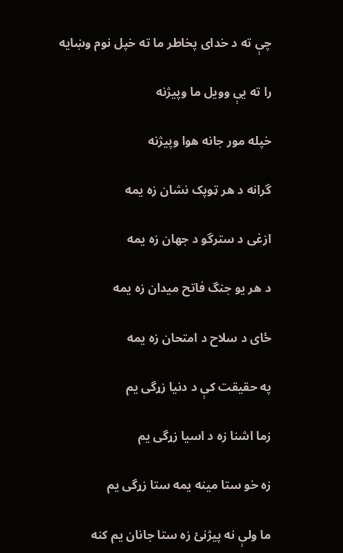چې ته د خدای پخاطر ما ته خپل نوم وښايه

را ته يې وويل ما وپيژنه

خپله مور جانه هوا وپيژنه

گرانه د هر ټوپک نشان زه يمه

ازغی د سترگو د جهان زه يمه

د هر يو جنگ فاتح ميدان زه يمه

ځای د سلاح د امتحان زه يمه

په حقيقت کې د دنيا زړگی يم

زما اشنا زه د اسيا زړگی يم

زه خو ستا مينه يمه ستا زړگی يم

ما ولې نه پيژنئ زه ستا جانان يم کنه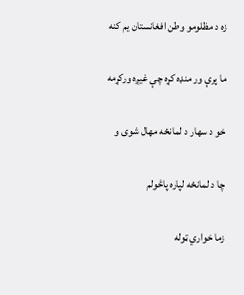زه د مظلومو وطن افغانستان يم کنه

ما پرې ور منډه کړه چې غيږه ورکړمه

خو د سهار د لمانځه مهال شوی و

چا د لمانځه لپاره پاڅولم

زما خواري ټوله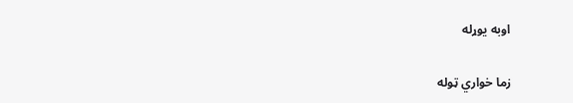اوبه يوړله

زما خواري ټوله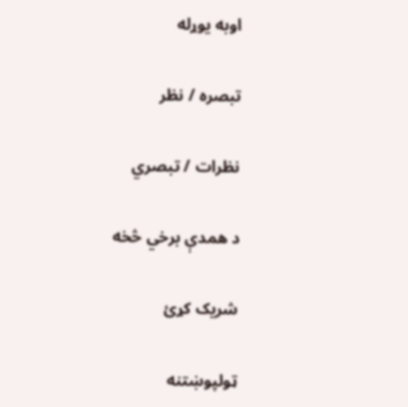اوبه يوړله

تبصره / نظر

نظرات / تبصري

د همدې برخي څخه

شریک کړئ

ټولپوښتنه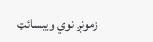زمونږ نوي ویبسائټ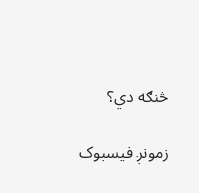څنګه دي؟

زمونږ فيسبوک